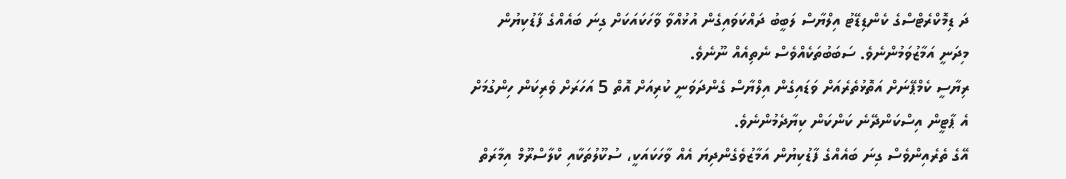ދަ ޑިމޮކްރެޓްސްގެ ކެންޑިޑޭޓު އިލްޔާސް ލަބީބު ދައްކަވައިގެން އުޅުއްވާ ވާހަކައަކަށް ގިނަ ބައެއްގެ ފާޑުކިޔުން މިދަނީ އަމާޒުވަމުންނެވެ. ސަބަބުތަކެއްވެސް ނެތިއެއް ނޫނެވެ.
ރިޔާސީ ކެމްޕޭނަށް އަތޮޅުތެރެއަށް ވަޑައިގެން އިލްޔާސް ގެންދަވަނީ ކުރިއަށް އޮތް 5 އަހަރަށް ވެރިކަން ހިންގުމަށް އެ ޕާޓީން އިސްކަންދޭނެ ކަންކަން ކިޔާދެމުންނެވެ.
އޭގެ ތެރެއިންވެސް ގިނަ ބައެއްގެ ފާޑުކިޔުން އަމާޒުވެގެންދިޔަ އެއް ވާހަކައަކީ، ސުކޫލުތަކާއި ކްލާސްރޫމް އިމާރަތް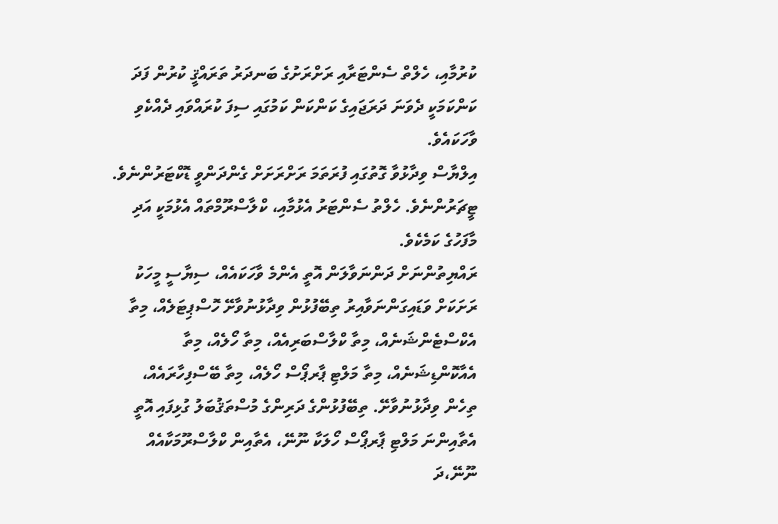ކުރުމާއި، ހެލްތް ސެންޓަރާއި ރަށްރަށުގެ ބަނދަރު ތަރައްޤީ ކުރުން ފަދަ ކަންކަމަކީ ދެވަނަ ދަރަޖައިގެ ކަންކަން ކަމުގައި ސިފަ ކުރައްވައި ދެއްކެވި ވާހަކައެވެ.
އިލްޔާސް ވިދާޅުވާ ގޮތުގައި ފުރަތަމަ ރަށްރަށަށް ގެންދަންވީ ޑޮކްޓަރުންނެވެ. ޓީޗަރުންނެވެ. ހެލްތު ސެންޓަރު އެޅުމާއި، ކްލާސްރޫމްތައް އެޅުމަކީ އަދި މާފަހުގެ ކަމެކެވެ.
ރައްޔިތުންނަށް ދަންނަވާލަން އޮތީ އެންމެ ވާހަކައެއް، ސިޔާސީ މީހަކު ރަށަކަށް ވަޑައިގަންނަވާއިރު ތިބޭފުޅުން ވިދާޅުނުވާށޭ ހޮސްޕިޓަލެއް، މިތާ އެކްސްޓެންޝަނެއް، މިތާ ކްލާސްބަރިއެއް، މިތާ ހޯލެއް، މިތާ އެއާކޮންޑިޝަނެއް، މިތާ މަލްޓި ޕާރޕޯސް ހޯލެއް، މިތާ ބޭސްފިހާރައެއް، ތިހެން ވިދާޅުނުވާށޭ. ތިބޭފުޅުންގެ ދަރިންގެ މުސްތަޤުބަލު ގުޅިފައި އޮތީ އެތާއިންނަ މަލްޓި ޕާރޕޯސް ހޯލަކާ ނޫނޭ، އެތާއިން ކްލާސްރޫމަކާއެއް ނޫނޭ،ދަ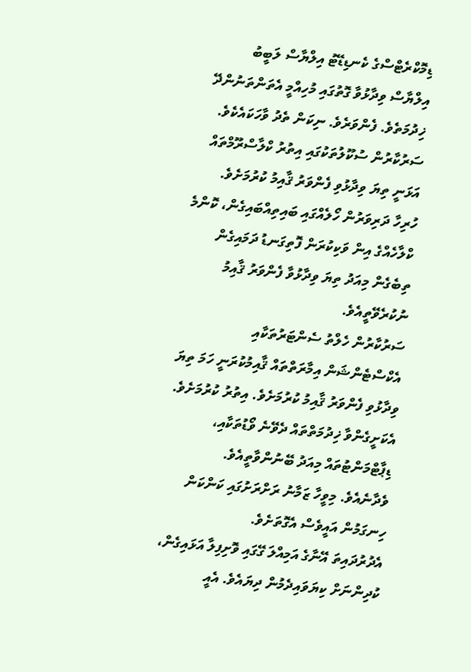ޑިމޮކްރެޓްސްގެ ކެނޑިޑޭޓު އިލްޔާސް ލަބީބު
އިލްޔާސް ވިދާޅުވާ ގޮތުގައި މުހިއްމީ އެތަންތަނުންދޭ ޚިދުމަތެވެ. ފެންވަރެވެ. ނިކަން ތެދު ވާހަކައެކެވެ.
ސަރުކާރުން ސުކޫލުތަކުގައި އިތުރު ކްލާސްރޫމްތައް އަޅަނީ ތިޔަ ވިދާޅުވި ފެންވަރު ޤާއިމު ކުރުމަށެވެ. ހުރިހާ ދަރިވަރުން ހޯލެއްގައި ބައިތިއްބައިގެން، ކޮންމެ ކްލާހެއްގެ އިން ވަކިކުރަން ފޮތިގަނޑު ދަމައިގެން ތިބެގެން މިއަދު ތިޔަ ވިދާޅުވާ ފެންވަރު ޤާއިމު ނުކުރެވޭތީއެވެ.
ސަރުކާރުން ހެލްތު ސެންޓަރުތަކާއި އެކްސްޓެންޝަން އިމާރަތްތައް ޤާއިމުކުރަނީ ހަމަ ތިޔަ ވިދާޅުވި ފެންވަރު ޤާއިމު ކުރުމަށެވެ. އިތުރު ކުރުމަށެވެ. އެކަށީގެންވާ ޚިދުމަތްތައް ދެވޭނެ ވޯޑުތަކާއި، ޑިޕާޓްމަންޓުތައް މިއަދު ބޭނުންވާތީއެވެ.
ވެދާނެއެވެ. މިވީހާ ޒަމާނު ރަށްރަށުގައި ކަންކަން ހިނގަމުން އައީވެސް އެގޮތަށެވެ.
އެދުރުދައިތަ އޭނާގެ އަމިއްލަ ގޭގައި ވޮށިފިލާ އަޅައިގެން، ކުދިންނަށް ކިޔަވައިދެމުން ދިޔައެވެ. އެއީ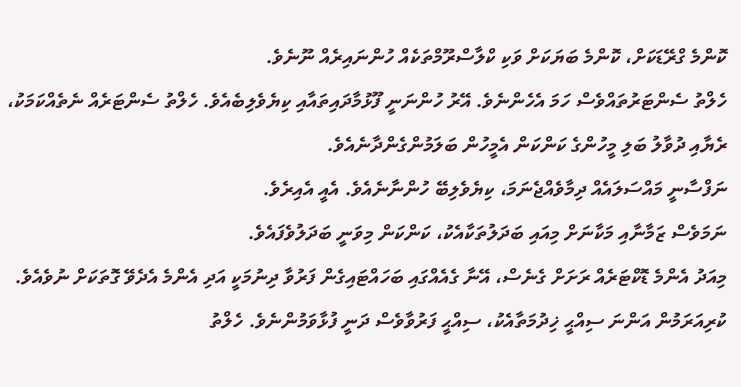ކޮންމެ ގްރޭޑަކަށް، ކޮންމެ ބަޔަކަށް ވަކި ކްލާސްރޫމްތަކެއް ހުންނައިރެއް ނޫނެވެ.
ހެލްތު ސެންޓަރުތައްވެސް ހަމަ އެހެންނެވެ. އޭރު ހުންނަނީ ފޫޅުމާދައިތައާއި ކިޔެވެލިބެއެވެ. ހެލްތު ސެންޓަރެއް ނެތެއްކަމަކު، ރެޔާއި ދުވާލު ބަލި މީހުންގެ ކަންކަން އެމީހުން ބަލަމުންގެންދާނެއެވެ.
ނަފްސާނީ މައްސަލައެއް ދިމާވެއްޖެނަމަ، ކިޔެވެލިބޭ ހުންނާނެއެވެ. އެއީ އެއިރެވެ.
ނަމަވެސް ޒަމާނާއި މަކާނަށް މިއައި ބަދަލުތަކާއެކު، ކަންކަން މިވަނީ ބަދަލުވެފައެވެ.
މިއަދު އެންމެ ޑޮކްޓަރެއް ރަށަށް ގެނެސް، އޭނާ ގެއެއްގައި ބަހައްޓައިގެން ފަރުވާ ދިނުމަކީ އަދި އެންމެ އެދެވޭ ގޮތަކަށް ނުވެއެވެ.
ކުރިއަރަމުން އަންނަ ސިއްޙީ ޚިދުމަތާއެކު، ސިއްޙީ ފަރުވާވެސް ދަނީ ފުޅާވަމުންނެވެ. ހެލްތު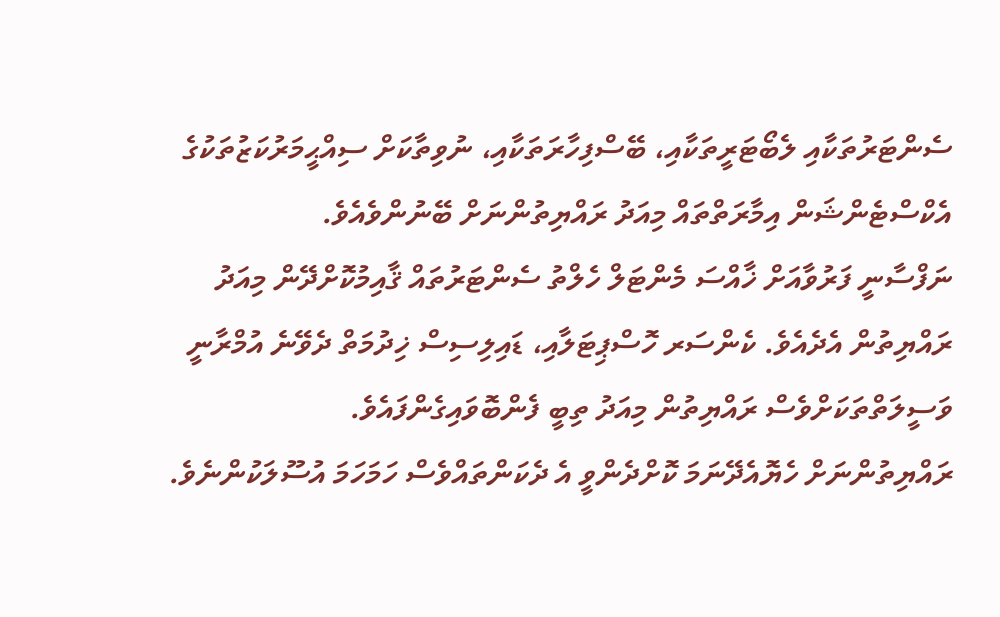ސެންޓަރުތަކާއި ލެބޯޓަރީތަކާއި، ބޭސްފިހާރަތަކާއި، ނުވިތާކަށް ސިއްޙީމަރުކަޒުތަކުގެ އެކްސްޓެންޝަން އިމާރަތްތައް މިއަދު ރައްޔިތުންނަށް ބޭނުންވެއެވެ.
ނަފްސާނީ ފަރުވާއަށް ޚާއްސަ މެންޓަލް ހެލްތު ސެންޓަރުތައް ޤާއިމުކޮށްދޭން މިއަދު ރައްޔިތުން އެދެއެވެ. ކެންސަރ ހޮސްޕިޓަލާއި، ޑައިލިސިސް ޚިދުމަތް ދެވޭނެ އުމްރާނީ ވަސީލަތްތަކަށްވެސް ރައްޔިތުން މިއަދު ތިބީ ފެންބޮވައިގެންފައެވެ.
ރައްޔިތުންނަށް ހެޔޮއެދޭނަމަ ކޮށްދެންވީ އެ ދެކަންތައްވެސް ހަމަހަމަ އުސޫލަކުންނެވެ.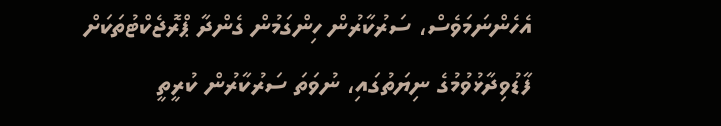އެހެންނަމަވެސް، ސަރުކާރުން ހިންގަމުން ގެންދާ ޕްރޮޖެކްޓުތަކަށް ފާޑުވިދާޅުވުމުގެ ނިޔަތުގައި، ނުވަތަ ސަރުކާރުން ކުރީތީ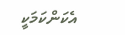އެކަންކަމަކީ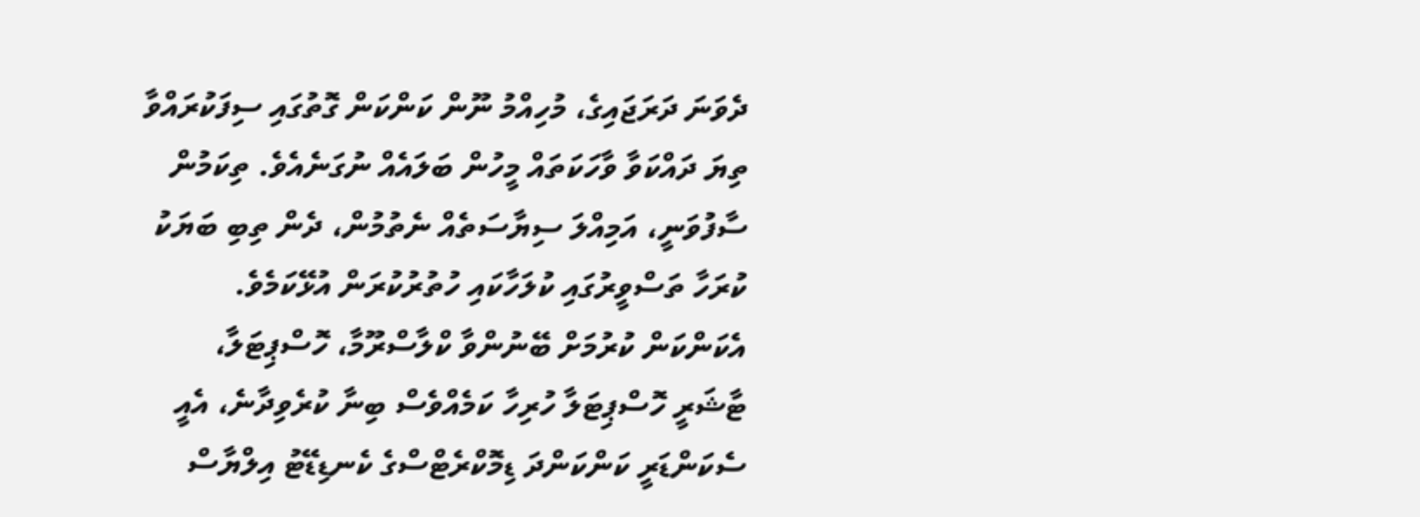ދެވަނަ ދަރަޖައިގެ، މުހިއްމު ނޫން ކަންކަން ގޮތުގައި ސިފަކުރައްވާ ތިޔަ ދައްކަވާ ވާހަކަތައް މީހުން ބަލައެއް ނުގަނެއެވެ. ތިކަމުން ސާފުވަނީ، އަމިއްލަ ސިޔާސަތެއް ނެތުމުން، ދެން ތިބި ބަޔަކު ކުރަހާ ތަސްވީރުގައި ކުލަހާކައި ހުތުރުކުރަން އުޅޭކަމެވެ.
އެކަންކަން ކުރުމަށް ބޭނުންވާ ކްލާސްރޫމާ، ހޮސްޕިޓަލާ، ޓާޝަރީ ހޮސްޕިޓަލާ ހުރިހާ ކަމެއްވެސް ބިނާ ކުރެވިދާނެ، އެއީ ސެކަންޑަރީ ކަންކަންދަ ޑިމޮކްރެޓްސްގެ ކެނޑިޑޭޓު އިލްޔާސް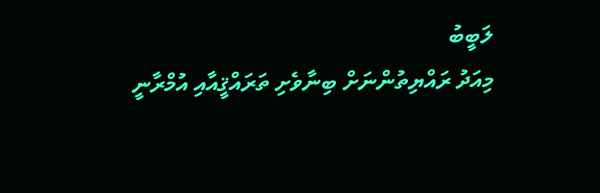ލަބީބު
މިއަދު ރައްޔިތުންނަށް ބިނާވެށި ތަރައްޤީއާއި އުމްރާނީ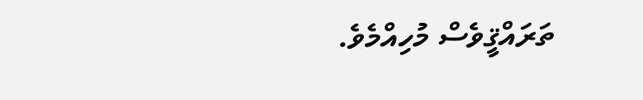ތަރައްޤީވެސް މުހިއްމެވެ.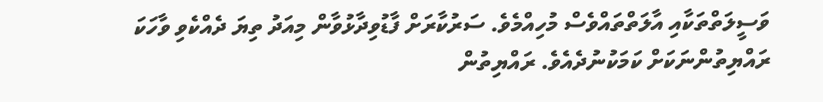ވަސީލަތްތަކާއި އާލަތްތައްވެސް މުހިއްމެވެ. ސަރުކާރަށް ފާޑުވިދާޅުވާން މިއަދު ތިޔަ ދެއްކެވި ވާހަކަ ރައްޔިތުންނަކަށް ކަމަކުނުދެއެވެ. ރައްޔިތުން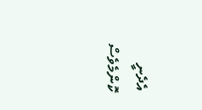އެދެނީ ކޮންމެވެސް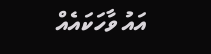އައު ވާހަކައެއް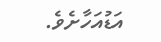އަޑުއަހާށެވެ.